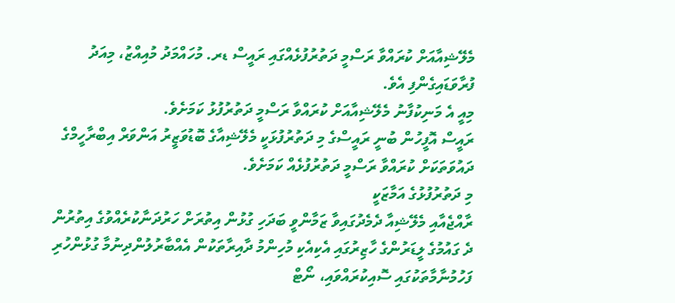މެލޭޝިއާއަށް ކުރައްވާ ރަސްމީ ދަތުރުފުޅެއްގައި ރައީސް ޑރ. މުހައްމަދު މުއިއްޒު، މިއަދު ފުރާވަޑައިގެންފި އެވެ.
މިއީ އެ މަނިކުފާނު މެލޭޝިއާއަށް ކުރައްވާ ރަސްމީ ދަތުރުފުޅު ކަމަށެވެ.
ރައީސް އޮފީހުން ބުނީ ރައީސްގެ މި ދަތުރުފުޅަކީ މެލޭޝިއާގެ ބޮޑުވަޒީރު އަންވަރް އިބްރާހީމްގެ ދައުވަތަކަށް ކުރައްވާ ރަސްމީ ދަތުރުފުޅެއް ކަމަށެވެ.
މި ދަތުރުފުޅުގެ އަމާޒަކީ
ރާއްޖެއާއި މެލޭޝިއާ ދެމެދުގައިވާ ޒަމާންވީ ބަދަހި ގުޅުން އިތުރަށް ހަރުދަނާކުރެއްވުގެ އިތުރުން ދެ ގައުމުގެ ލީޑަރުންގެ ހާޒިރުގައި އެކިއެކި މުހިންމު ދާއިރާތަކުން އެއްބާރުލުންދިނުމާ ގުޅުންހުރި ފަހުމުނާމާތަކުގައި ސޮއިކުރައްވައި، ނޯޓް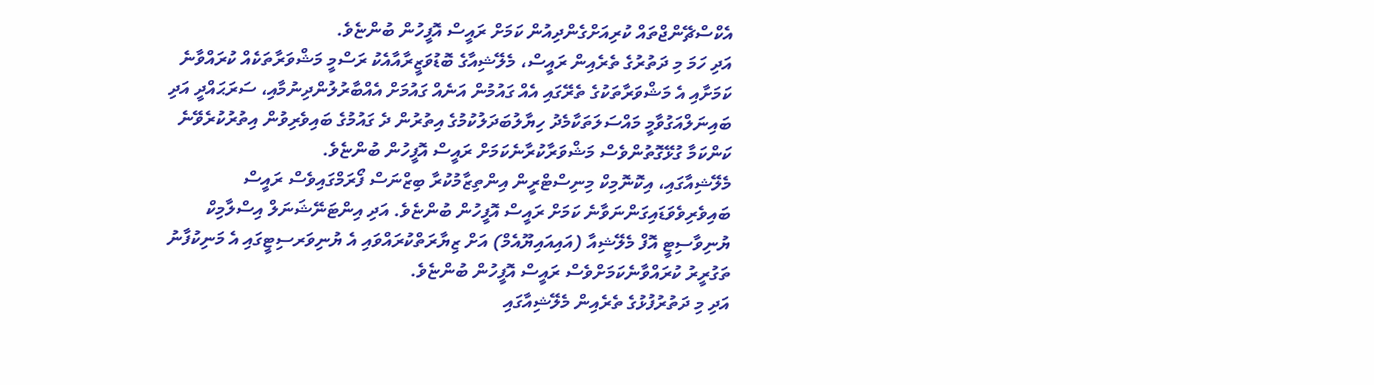އެކްސްޗޭންޖްތައް ކުރިއަށްގެންދިއުން ކަމަށް ރައީސް އޮފީހުން ބުންޏެވެ.
އަދި ހަމަ މި ދަތުރުގެ ތެރެއިން ރައީސް، މެލޭޝިއާގެ ބޮޑުވަޒީރާއާއެކު ރަސްމީ މަޝްވަރާތަކެއް ކުރައްވާނެ ކަމަށާއި އެ މަޝްވަރާތަކުގެ ތެރޭގައި އެއް ގައުމުން އަނެއް ގައުމަށް އެއްބާރުލުންދިނުމާއި، ސަރަޙައްދީ އަދި ބައިނަލްއަގުވާމީ މައްސަލަތަކާމެދު ހިޔާލުބަދަލުކުމުގެ އިތުރުން ދެ ގައުމުގެ ބައިވެރިވުން އިތުރުކުރެވޭނެ ކަންކަމާ ގުޅޭގޮތުންވެސް މަޝްވަރާކުރާނެކަމަށް ރައީސް އޮފީހުން ބުންޏެވެ.
މެލޭޝިއާގައި، އިކޮނޮމިކް މިނިސްޓްރީން އިންތިޒާމުކުރާ ބިޒްނަސް ފޯރަމްގައިވެސް ރައީސް ބައިވެރިވެވަޑައިގަންނަވާނެ ކަމަށް ރައީސް އޮފީހުން ބުންޏެވެ. އަދި އިންޓަނޭޝަނަލް އިސްލާމިކް ޔުނިވާސިޓީ އޮފް މެލޭޝިއާ (އައިއައިޔޫއެމް) އަށް ޒިޔާރަތްކުރައްވައި އެ ޔުނިވަރސިޓީގައި އެ މަނިކުފާނު ތަގުރީރު ކުރައްވާނެކަމަށްވެސް ރައީސް އޮފީހުން ބުންޏެވެ.
އަދި މި ދަތުރުފުޅުގެ ތެރެއިން މެލޭޝިއާގައި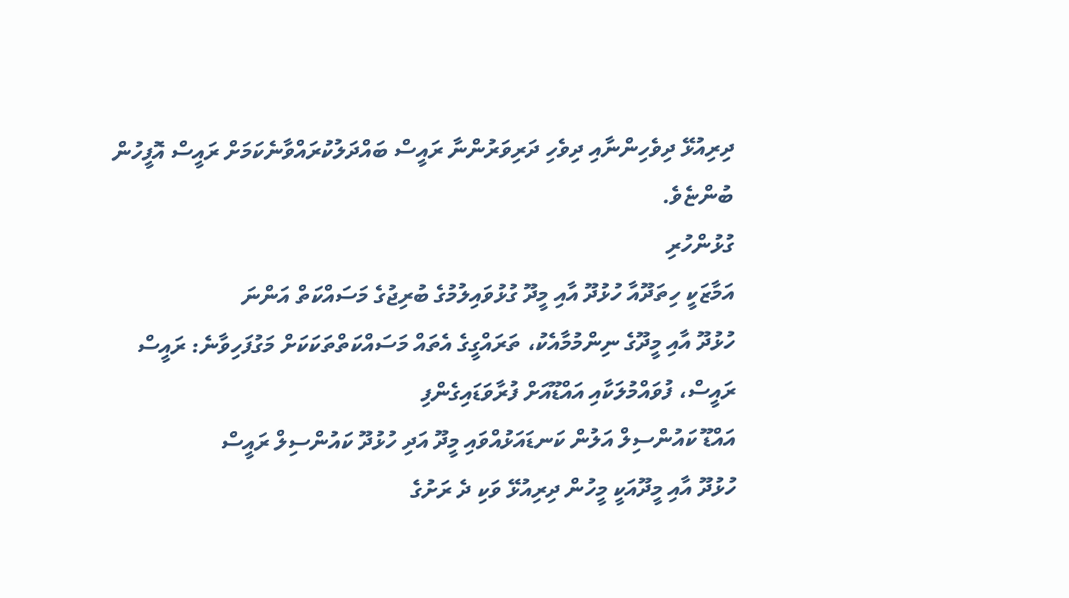ދިރިއުޅޭ ދިވެހިންނާއި ދިވެހި ދަރިވަރުންނާ ރައީސް ބައްދަލުކުރައްވާނެކަމަށް ރައީސް އޮފީހުން ބުންޏެވެ.
ގުޅުންހުރި
އަމާޒަކީ ހިތަދޫއާ ހުޅުދޫ އާއި މީދޫ ގުޅުވައިލުމުގެ ބުރިޖުގެ މަސައްކަތް އަންނަ
ހުޅުދޫ އާއި މީދޫގެ ނިންމުމާއެކު، ތަރައްގީގެ އެތައް މަސައްކަތްތަކަކަށް މަގުފަހިވާނެ: ރައީސް
ރައީސް، ފުވައްމުލަކާއި އައްޑޫއަށް ފުރާވަޑައިގެންފި
އައްޑޫ ކައުންސިލް އަލުން ކަނޑައަޅުއްވައި މީދޫ އަދި ހުޅުދޫ ކައުންސިލް ރައީސް
ހުޅުދޫ އާއި މީދޫއަކީ މީހުން ދިރިއުޅޭ ވަކި ދެ ރަށުގެ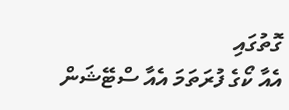ގޮތުގައި
އެއާ ކޯގެ ފުރަތަމަ އެއާ ސްޓޭޝަން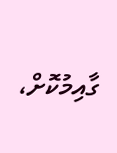ގާއިމުކޮށް،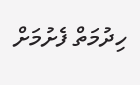ހިދުމަތް ފެށުމަށް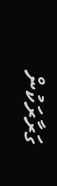ގަރާރަކުން